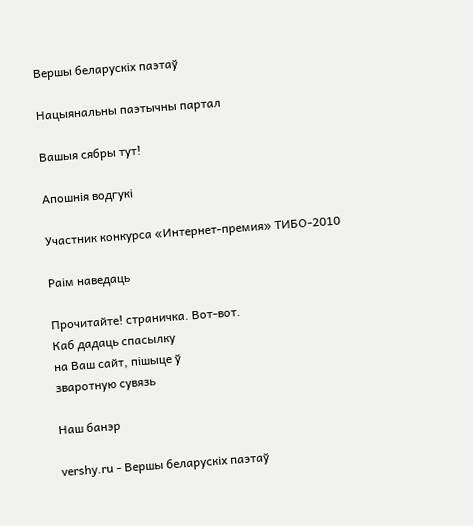Вершы беларускіх паэтаў

Нацыянальны паэтычны партал

Вашыя сябры тут!

Апошнiя водгукi

Участник конкурса «Интернет-премия» ТИБО-2010

Раiм наведаць

Прочитайте! страничка. Вот-вот.
Каб дадаць спасылку
на Ваш сайт, пiшыце ў
зваротную сувязь

Наш банэр

vershy.ru - Вершы беларускiх паэтаў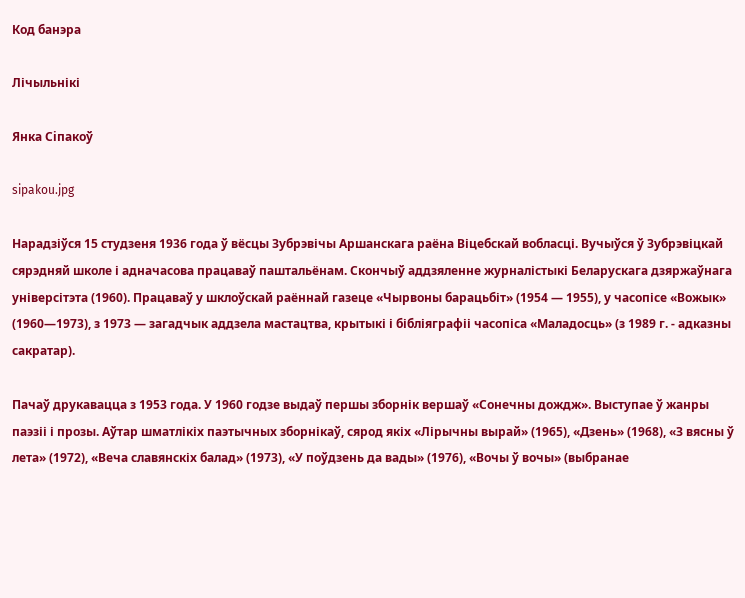Код банэра

Лічыльнікі

Янка Сiпакоў

sipakou.jpg

Нарадзіўся 15 студзеня 1936 года ў вёсцы Зубрэвічы Аршанскага раёна Віцебскай вобласці. Вучыўся ў Зубрэвіцкай сярэдняй школе і адначасова працаваў паштальёнам. Скончыў аддзяленне журналістыкі Беларускага дзяржаўнага універсітэта (1960). Працаваў у шклоўскай раённай газеце «Чырвоны барацьбіт» (1954 — 1955), у часопісе «Вожык» (1960—1973), з 1973 — загадчык аддзела мастацтва, крытыкі і бібліяграфіі часопіса «Маладосць» (з 1989 г. - адказны сакратар).

Пачаў друкавацца з 1953 года. У 1960 годзе выдаў першы зборнік вершаў «Сонечны дождж». Выступае ў жанры паэзіі і прозы. Аўтар шматлікіх паэтычных зборнікаў, сярод якіх «Лірычны вырай» (1965), «Дзень» (1968), «З вясны ў лета» (1972), «Веча славянскіх балад» (1973), «У поўдзень да вады» (1976), «Вочы ў вочы» (выбранае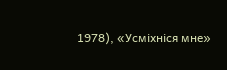1978), «Усміхніся мне»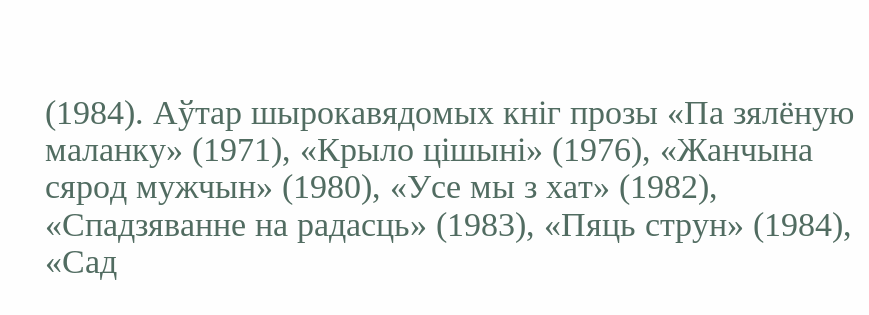(1984). Аўтар шырокавядомых кніг прозы «Па зялёную маланку» (1971), «Крыло цішыні» (1976), «Жанчына сярод мужчын» (1980), «Усе мы з хат» (1982), «Спадзяванне на радасць» (1983), «Пяць струн» (1984), «Сад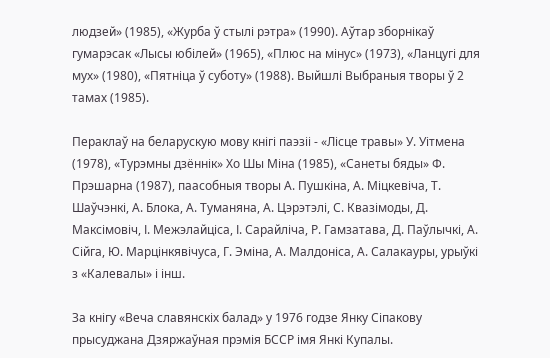людзей» (1985), «Журба ў стылі рэтра» (1990). Аўтар зборнікаў гумарэсак «Лысы юбілей» (1965), «Плюс на мінус» (1973), «Ланцугі для мух» (1980), «Пятніца ў суботу» (1988). Выйшлі Выбраныя творы ў 2 тамах (1985).

Пераклаў на беларускую мову кнігі паэзіі - «Лісце травы» У. Уітмена (1978), «Турэмны дзённік» Хо Шы Міна (1985), «Санеты бяды» Ф. Прэшарна (1987), паасобныя творы А. Пушкіна, А. Міцкевіча, Т. Шаўчэнкі, А. Блока, А. Туманяна, А. Цэрэтэлі, С. Квазімоды, Д. Максімовіч, І. Межэлайціса, І. Сарайліча, Р. Гамзатава, Д. Паўлычкі, А. Сійга, Ю. Марцінкявічуса, Г. Эміна, А. Малдоніса, А. Салакауры, урыўкі з «Калевалы» і інш.

За кнігу «Веча славянскіх балад» у 1976 годзе Янку Сіпакову прысуджана Дзяржаўная прэмія БССР імя Янкі Купалы.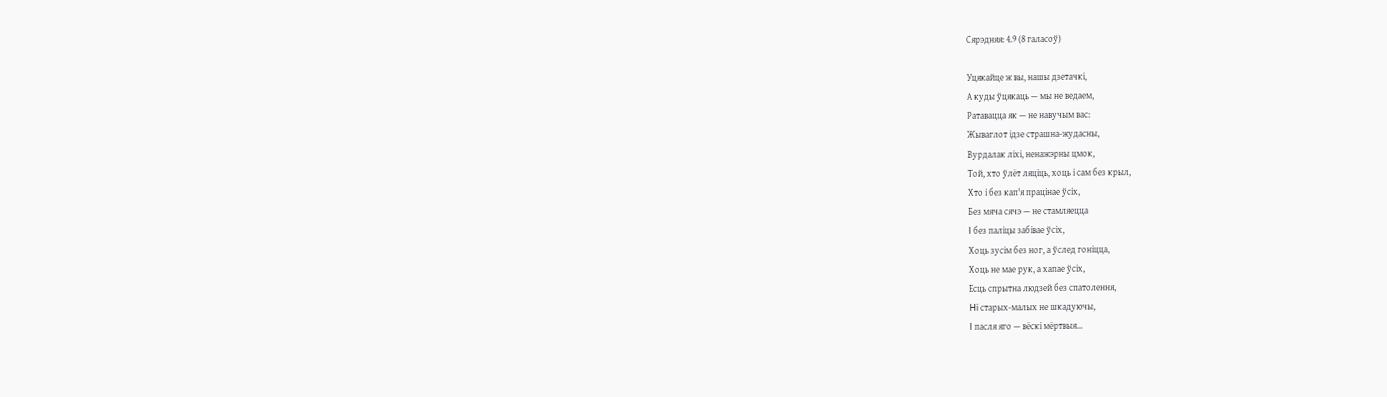Сярэдняя: 4.9 (8 галасоў)

Уцякайце ж вы, нашы дзетачкі,
А куды ўцякаць — мы не ведаем,
Ратавацца як — не навучым вас:
Жываглот ідзе страшна-жудасны,
Вурдалак ліхі, ненажэрны цмок,
Той, хто ўлёт ляціць, хоць і сам без крыл,
Хто і без кап'я працінае ўсіх,
Без мяча сячэ — не стамляецца
I без паліцы забівае ўсіх,
Хоць зусім без ног, а ўслед гоніцца,
Хоць не мае рук, а хапае ўсіх,
Есць спрытна людзей без спатолення,
Hi старых-малых не шкадуючы,
I пасля яго — вёскі мёртвыя...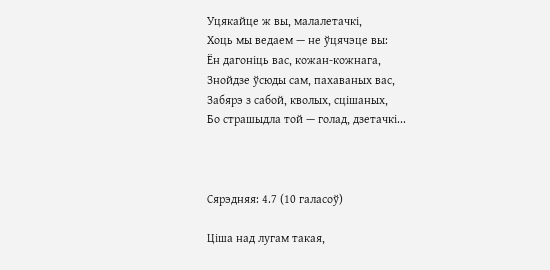Уцякайце ж вы, малалетачкі,
Хоць мы ведаем — не ўцячэце вы:
Ён дагоніць вас, кожан-кожнага,
Знойдзе ўсюды сам, пахаваных вас,
Забярэ з сабой, кволых, сцішаных,
Бо страшыдла той — голад, дзетачкі...



Сярэдняя: 4.7 (10 галасоў)

Ціша над лугам такая,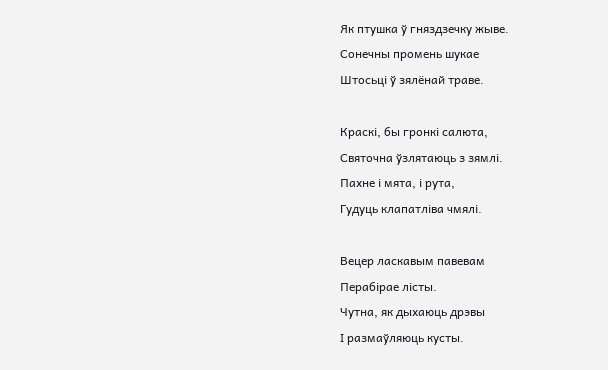Як птушка ў гняздзечку жыве.
Сонечны промень шукае
Штосьці ў зялёнай траве.

Краскі, бы гронкі салюта,
Святочна ўзлятаюць з зямлі.
Пахне і мята, і рута,
Гудуць клапатліва чмялі.

Вецер ласкавым павевам
Перабірае лісты.
Чутна, як дыхаюць дрэвы
I размаўляюць кусты.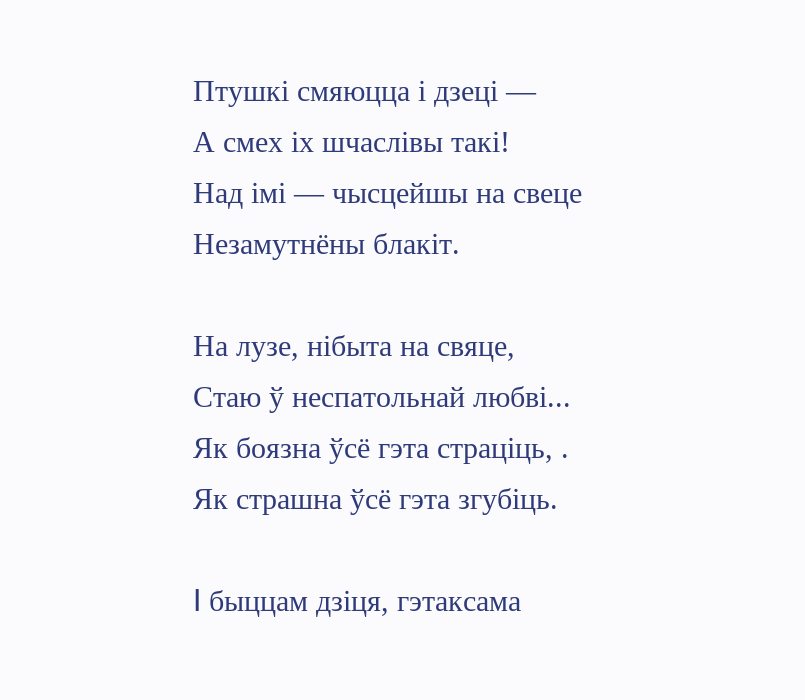Птушкі смяюцца і дзеці —
А смех іх шчаслівы такі!
Над імі — чысцейшы на свеце
Незамутнёны блакіт.

На лузе, нібыта на свяце,
Стаю ў неспатольнай любві...
Як боязна ўсё гэта страціць, .
Як страшна ўсё гэта згубіць.

I быццам дзіця, гэтаксама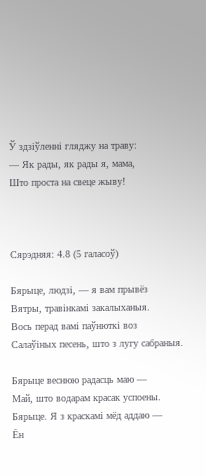Ў здзіўленні гляджу на траву:
— Як рады, як рады я, мама,
Што проста на свеце жыву!



Сярэдняя: 4.8 (5 галасоў)

Бярыце, людзі, — я вам прывёз
Вятры, травінкамі закалыханыя.
Вось перад вамі паўнюткі воз
Салаўіных песень, што з лугу сабраныя.

Бярыце веснюю радасць маю —
Май, што водарам красак успоены.
Бярыце. Я з краскамі мёд аддаю —
Ён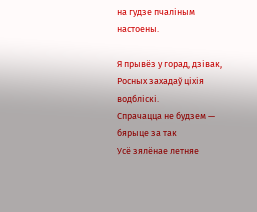на гудзе пчаліным настоены.

Я прывёз у горад, дзівак,
Росных захадаў ціхія водбліскі.
Спрачацца не будзем — бярыце за так
Усё зялёнае летняе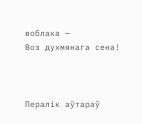воблака —
Воз духмянага сена!



Пералік аўтараў